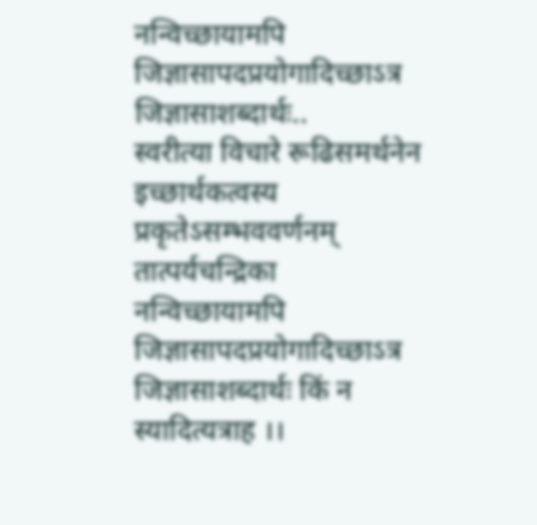नन्विच्छायामपि जिज्ञासापदप्रयोगादिच्छाऽत्र जिज्ञासाशब्दार्थः..
स्वरीत्या विचारे रूढिसमर्थनेन इच्छार्थकत्वस्य प्रकृतेऽसम्भववर्णनम्
तात्पर्यचन्द्रिका
नन्विच्छायामपि जिज्ञासापदप्रयोगादिच्छाऽत्र जिज्ञासाशब्दार्थः किं न स्यादित्यत्राह ।।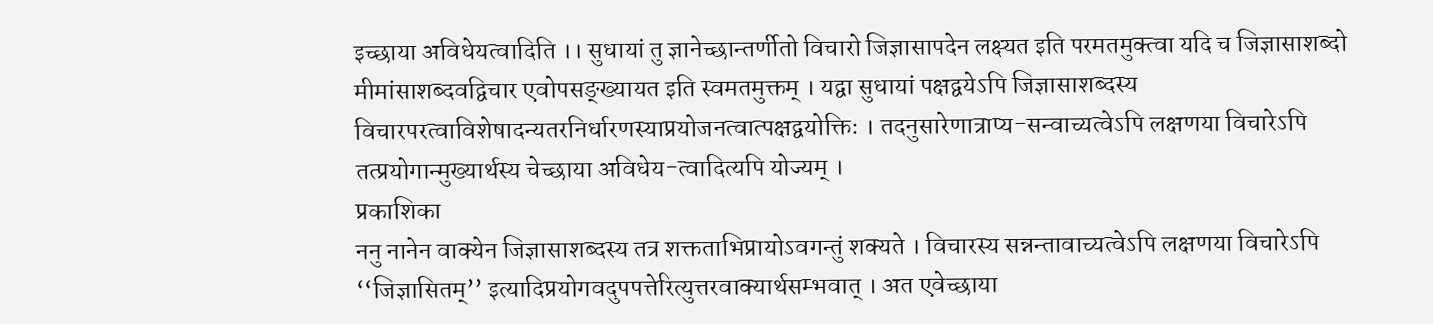इच्छाया अविधेयत्वादिति ।। सुधायां तु ज्ञानेच्छान्तर्णीतो विचारो जिज्ञासापदेन लक्ष्यत इति परमतमुक्त्वा यदि च जिज्ञासाशब्दो मीमांसाशब्दवद्विचार एवोपसङ्ख्यायत इति स्वमतमुक्तम् । यद्वा सुधायां पक्षद्वयेऽपि जिज्ञासाशब्दस्य विचारपरत्वाविशेषादन्यतरनिर्धारणस्याप्रयोजनत्वात्पक्षद्वयोक्तिः । तदनुसारेणात्राप्य-सन्वाच्यत्वेऽपि लक्षणया विचारेऽपि तत्प्रयोगान्मुख्यार्थस्य चेच्छाया अविधेय-त्वादित्यपि योज्यम् ।
प्रकाशिका
ननु नानेन वाक्येन जिज्ञासाशब्दस्य तत्र शक्तताभिप्रायोऽवगन्तुं शक्यते । विचारस्य सन्नन्तावाच्यत्वेऽपि लक्षणया विचारेऽपि ‘‘जिज्ञासितम्’’ इत्यादिप्रयोगवदुपपत्तेरित्युत्तरवाक्यार्थसम्भवात् । अत एवेच्छाया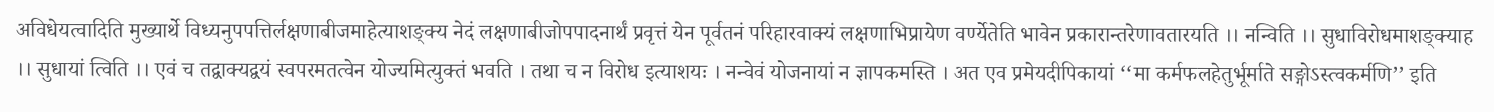अविधेयत्वादिति मुख्यार्थे विध्यनुपपत्तिर्लक्षणाबीजमाहेत्याशङ्क्य नेदं लक्षणाबीजोपपादनार्थं प्रवृत्तं येन पूर्वतनं परिहारवाक्यं लक्षणाभिप्रायेण वर्ण्येतेति भावेन प्रकारान्तरेणावतारयति ।। नन्विति ।। सुधाविरोधमाशङ्क्याह ।। सुधायां त्विति ।। एवं च तद्वाक्यद्वयं स्वपरमतत्वेन योज्यमित्युक्तं भवति । तथा च न विरोध इत्याशयः । नन्वेवं योजनायां न ज्ञापकमस्ति । अत एव प्रमेयदीपिकायां ‘‘मा कर्मफलहेतुर्भूर्माते सङ्गोऽस्त्वकर्मणि’’ इति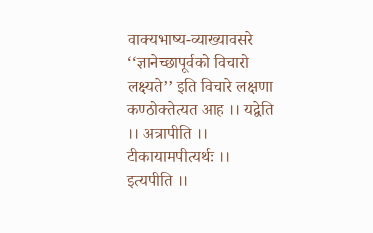वाक्यभाष्य-व्याख्यावसरे ‘‘ज्ञानेच्छापूर्वको विचारो लक्ष्यते’’ इति विचारे लक्षणा कण्ठोक्तेत्यत आह ।। यद्वेति ।। अत्रापीति ।। टीकायामपीत्यर्थः ।। इत्यपीति ।।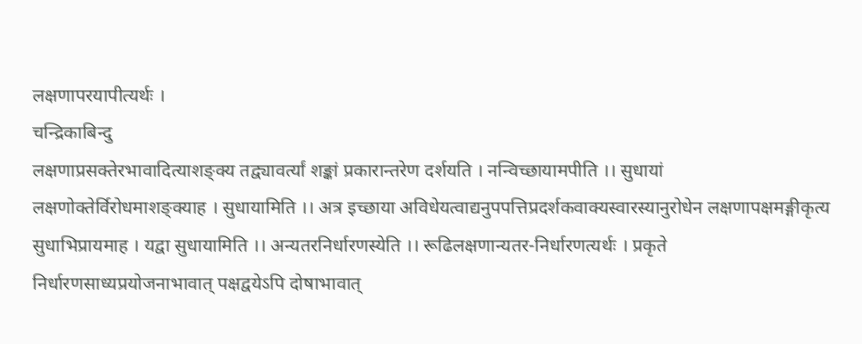लक्षणापरयापीत्यर्थः ।
चन्द्रिकाबिन्दु
लक्षणाप्रसक्तेरभावादित्याशङ्क्य तद्व्यावर्त्यां शङ्कां प्रकारान्तरेण दर्शयति । नन्विच्छायामपीति ।। सुधायां लक्षणोक्तेर्विरोधमाशङ्क्याह । सुधायामिति ।। अत्र इच्छाया अविधेयत्वाद्यनुपपत्तिप्रदर्शकवाक्यस्वारस्यानुरोधेन लक्षणापक्षमङ्गीकृत्य सुधाभिप्रायमाह । यद्वा सुधायामिति ।। अन्यतरनिर्धारणस्येति ।। रूढिलक्षणान्यतर-निर्धारणत्यर्थः । प्रकृते निर्धारणसाध्यप्रयोजनाभावात् पक्षद्वयेऽपि दोषाभावात्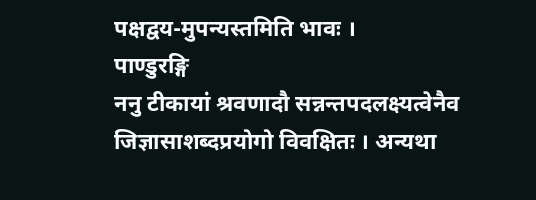पक्षद्वय-मुपन्यस्तमिति भावः ।
पाण्डुरङ्गि
ननु टीकायां श्रवणादौ सन्नन्तपदलक्ष्यत्वेनैव जिज्ञासाशब्दप्रयोगो विवक्षितः । अन्यथा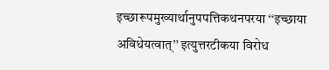इच्छारूपमुख्यार्थानुपपत्तिकथनपरया ‘‘इच्छाया अविधेयत्वात्’’ इत्युत्तरटीकया विरोध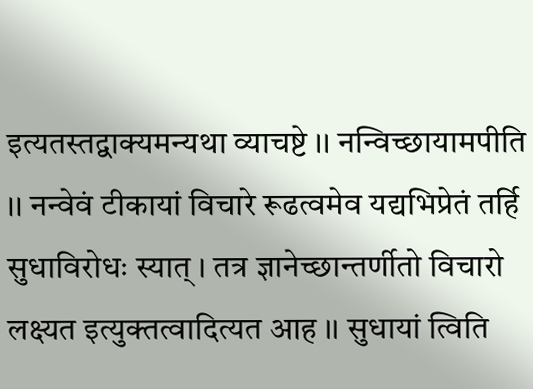इत्यतस्तद्वाक्यमन्यथा व्याचष्टे ।। नन्विच्छायामपीति ।। नन्वेवं टीकायां विचारे रूढत्वमेव यद्यभिप्रेतं तर्हि सुधाविरोधः स्यात् । तत्र ज्ञानेच्छान्तर्णीतो विचारो लक्ष्यत इत्युक्तत्वादित्यत आह ।। सुधायां त्विति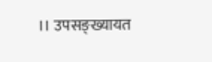।। उपसङ्ख्यायत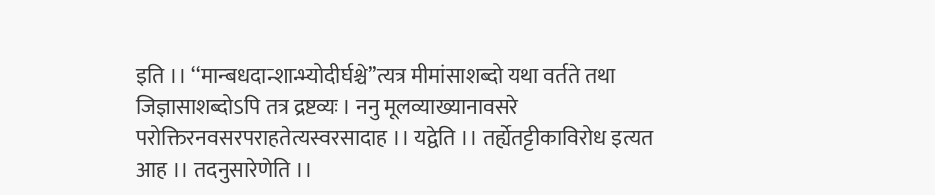इति ।। ‘‘मान्बधदान्शान्भ्योदीर्घश्चे’’त्यत्र मीमांसाशब्दो यथा वर्तते तथा जिज्ञासाशब्दोऽपि तत्र द्रष्टव्यः । ननु मूलव्याख्यानावसरे परोक्तिरनवसरपराहतेत्यस्वरसादाह ।। यद्वेति ।। तर्ह्येतट्टीकाविरोध इत्यत आह ।। तदनुसारेणेति ।।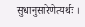सुधानुसारेणेत्यर्थः ।